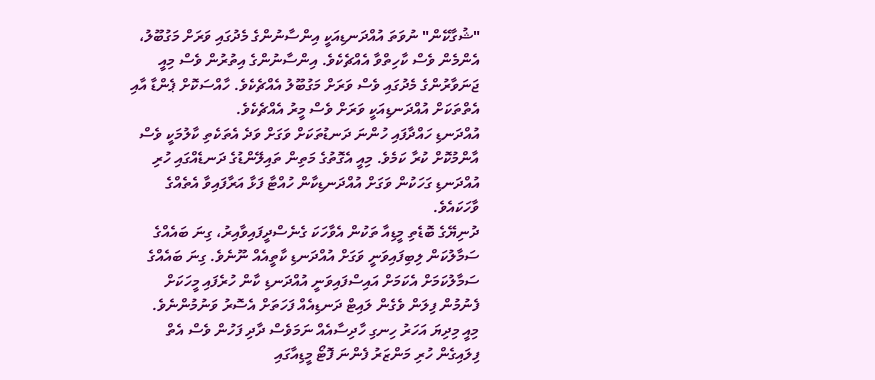"ޝުގާކޭން" ނުވަތަ އުއްދަނޑިއަކީ އިންސާނުންގެ މެދުގައި ވަރަށް މަގުބޫލު، އެންމެން ވެސް ކާހިތްވާ އެއްޗެކެވެ. އިންސާނުންގެ އިތުރުން ވެސް މިއީ ޖަނަވާރުންގެ މެދުގައި ވެސް ވަރަށް މަގުބޫލު އެއްޗެކެވެ. ހާއްސަކޮށް ޕެންޑާ އާއި އެތްތަކަށް އުއްދަނޑިއަކީ ވަރަށް ވެސް މީރު އެއްޗެކެވެ.
އުއްދަނޑި ހައްދާފައި ހުންނަ ދަނޑުތަކަށް ވަގަށް ވަދެ އެތަކެތި ކާލުމަކީ ވެސް އާންމުކޮށް ކުރާ ކަމެވެ. މިއީ އެގޮތުގެ މަތިން ތައިލޭންޑުގެ ދަނޑެއްގައި ހުރި އުއްދަނޑި ގަހަކުން ވަގަށް އުއްދަނޑިކާން ހުއްޓާ ފަޅާ އަރާފައިވާ އެތެއްގެ ވާހަކައެވެ.
ދުނިޔޭގެ ބޮޑެތި މީޑިއާ ތަކުން އެވާހަކަ ގެނެސްދީފައިވާއިރު، ގިނަ ބައެއްގެ ސަމާލުކަން ލިބިފައިވަނީ ވަގަށް އުއްދަނޑި ކާތީއެއް ނޫނެވެ. ގިނަ ބައެއްގެ ސަމާލުކަމަށް އެކަމަށް އައިސްފައިވަނީ އުއްދަނޑި ކާން ހުރެފައި މީހަކަށް ފެނުމުން ފިލަން ވެގެން ލައިޓް ދަނޑިއެއް ފަހަތަށް އެސޮރު ވަނުމުންނެވެ.
މިއީ މިދިޔަ އަހަރު ހިނގި ހާދިސާއެއް ނަމަވެސް ދާދި ފަހުން ވެސް އެތް ފިލައިގެން ހުރި މަންޒަރު ފެންނަ ފޮޓޯ މީޑިއާގައި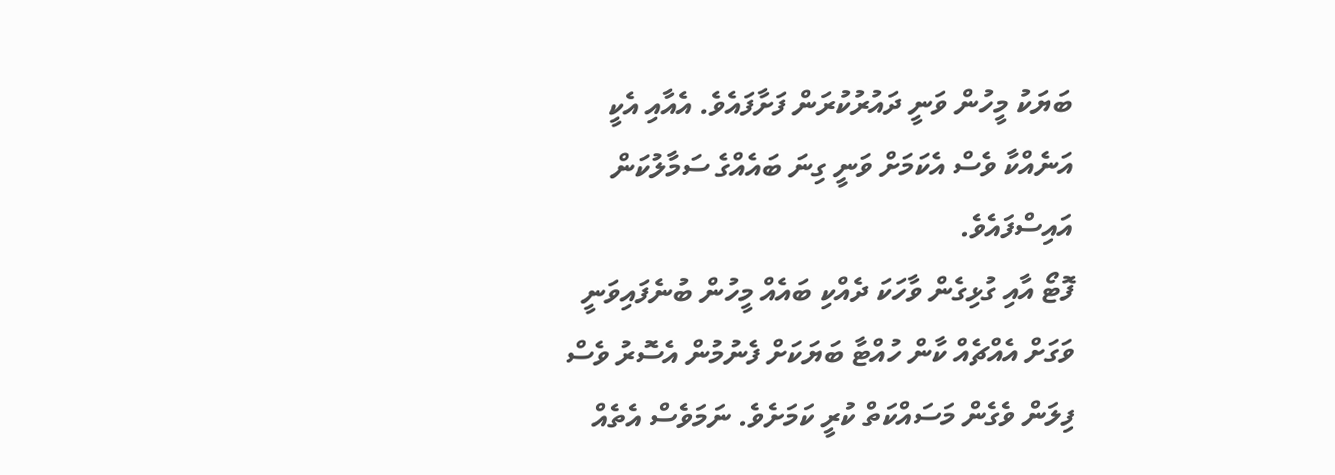ބަޔަކު މީހުން ވަނީ ދައުރުކުރަން ފަށާފައެވެ. އެއާއި އެކީ އަނެއްކާ ވެސް އެކަމަށް ވަނީ ގިނަ ބައެއްގެ ސަމާލުކަން އައިސްފައެވެ.
ފޮޓޯ އާއި ގުޅިގެން ވާހަކަ ދެއްކި ބައެއް މީހުން ބުނެފައިވަނީ ވަގަށް އެއްޗެއް ކާން ހުއްޓާ ބަޔަކަށް ފެނުމުން އެސޮރު ވެސް ފިލަން ވެގެން މަސައްކަތް ކުރީ ކަމަށެވެ. ނަމަވެސް އެތެއް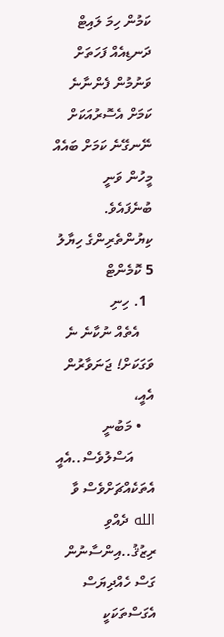ކަމުން ހިމަ ލައިޓް ދަނޑިއެއް ފަހަތަށް ވަނުމުން ފެންނާނެ ކަމަށް އެސޮރުއަކަށް ނޭނގޭނެ ކަމަށް ބައެއް މީހުން ވަނީ ބުނެފައެވެ.
ކިޔުންތެރިންގެ ހިޔާލު
5 ކޮމެންޓް
  1. ހިނި
    އެތެއް ނުކާނެ ނެ ވަގަކަށް! ޖަނަވާރުން އެއީ،
    • މަބުނީ
      އަސްލުވެސް..އެއީ އެތަކެއްޗަށްވެސް ވާ الله ދެއްވި ރިޒުޤު..އިންސާނުން ގަސް ހެއްދިޔަސް އެގަސްތަކަކީ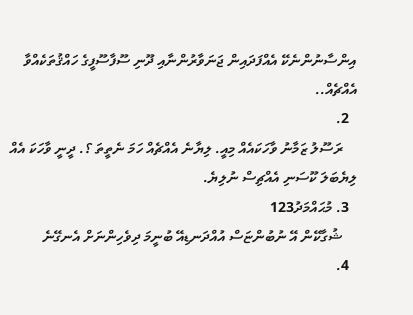އިންސާނުންނެކޭ އެއްފަދައިން ޖަނަވާރުންނާއި ދޫނި ސޫފާސޫފީގެ ހައްޤުތަކެއްވާ އެއްޗެއް..
  2.
    ރަސޫލު ޒަމާނު ވާހަކައެއް މިއީ. ލިޔާނެ އެއްޗެއް ހަމަ ނެތީތަ ؟. ދީނީ ވާހަކަ އެއް ލިޔެބަލަ ކޫސަނި އެއްޗިސް ނުލިޔެ.
  3. މުޙައްމަދު123
    ޝުގާކޭން އޭ ނުބުންޏަސް އުއްދަނޑިއޭ ބުނީމަ ދިވެހިންނަށް އެނގޭނެ
  4.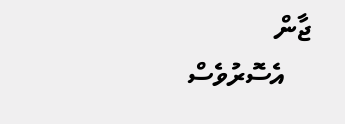ޖާން
    އެސޮރުވެސް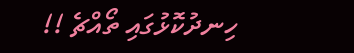ހިނދުކޮޅުގައި ތޯއްޗެ !!